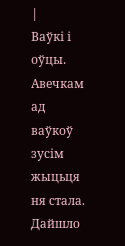|
Ваўкі і оўцы.
Авечкам ад ваўкоў зусім жыцьця ня стала.
Дайшло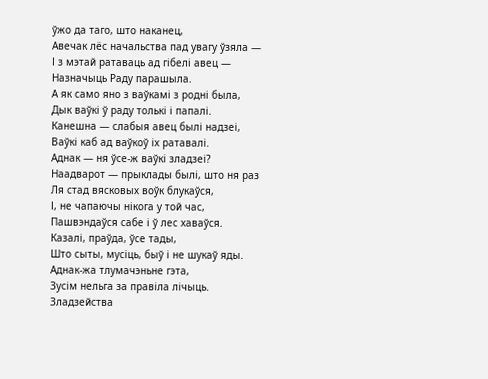ўжо да таго, што наканец,
Авечак лёс начальства пад увагу ўзяла —
І з мэтай ратаваць ад гібелі авец —
Назначыць Раду парашыла.
А як само яно з ваўкамі з родні была,
Дык ваўкі ў раду толькі і папалі.
Канешна — слабыя авец былі надзеі,
Ваўкі каб ад ваўкоў іх ратавалі.
Аднак — ня ўсе-ж ваўкі зладзеі?
Наадварот — прыклады былі, што ня раз
Ля стад вясковых воўк блукаўся,
І, не чапаючы нікога у той час,
Пашвэндаўся сабе і ў лес хаваўся.
Казалі, праўда, ўсе тады,
Што сыты, мусіць, быў і не шукаў яды.
Аднак-жа тлумачэньне гэта,
Зусім нельга за правіла лічыць.
Зладзейства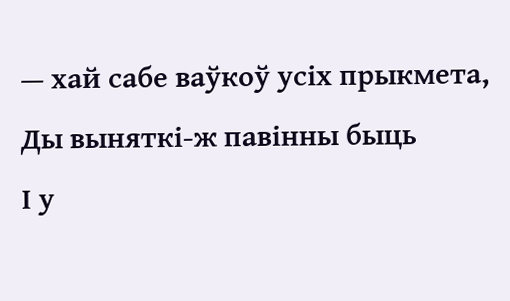— хай сабе ваўкоў усіх прыкмета,
Ды выняткі-ж павінны быць
І у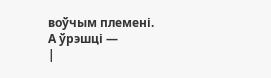воўчым племені. А ўрэшці —
|